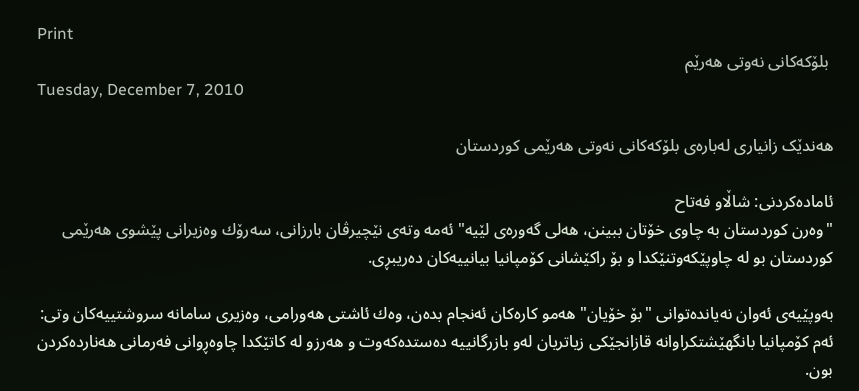Print
 بلۆکه‌کانی نه‌وتی هه‌رێم
Tuesday, December 7, 2010

هه‌ندێک زانیاری له‌باره‌ی بلۆکه‌کانی نه‌وتی هه‌رێمی‌ كوردستان

ئاماده‌كردنی‌: شاڵاو فه‌تاح
"وه‌رن كوردستان به‌ چاوی‌ خۆتان ببینن، هه‌لی‌ گه‌وره‌ی‌ لێیه‌" ئه‌مه‌ وته‌ی‌ نێچیرڤان بارزانی‌، سه‌رۆك وه‌زیرانی‌ پێشوی‌ هه‌رێمی‌ كوردستان بو له‌ چاوپێكه‌وتنێكدا و بۆ راكێشانی‌ كۆمپانیا بیانییه‌كان ده‌ریبڕی.

به‌وپێیه‌ی‌ ئه‌وان نه‌یانده‌توانی‌ "بۆ خۆیان" هه‌مو كاره‌كان ئه‌نجام بده‌ن، وه‌ك ئاشتی‌ هه‌ورامی‌، وه‌زیری‌ سامانه‌ سروشتییه‌كان وتی‌: ئه‌م كۆمپانیا بانگهێشتكراوانه‌ قازانجێكی‌ زیاتریان له‌و بازرگانییه‌ ده‌ستده‌كه‌وت ‌و هه‌رزو له‌ كاتێكدا چاوه‌ڕوانی‌ فه‌رمانی‌ هه‌نارده‌كردن بون.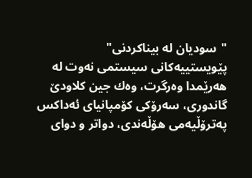"سودیان له‌ بیناكردنی‌" پێویستییه‌كانی‌ سیستمی‌ نه‌وت له‌ هه‌رێمدا وه‌رگرت، وه‌ك جین كلاودێ‌ گاندوری‌، سه‌رۆكی‌ كۆمپانیای‌ ئه‌داكس په‌ترۆڵیه‌می‌ هۆڵه‌ندی‌، دواتر و دوای‌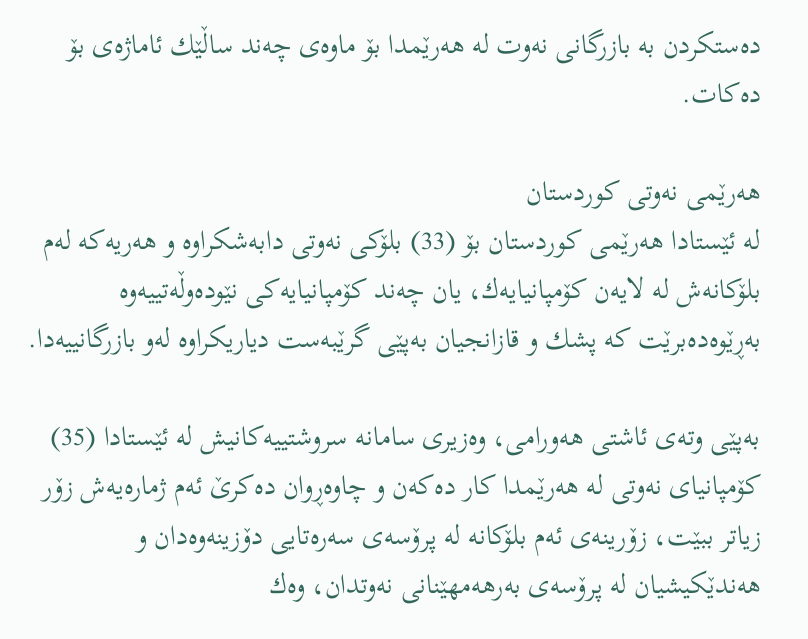ده‌ستكردن به‌ بازرگانی‌ نه‌وت له‌ هه‌رێمدا بۆ ماوه‌ی‌ چه‌ند ساڵێك ئاماژه‌ی‌ بۆ ده‌كات.

هه‌رێمی‌ نه‌وتی‌ كوردستان
له‌ ئێستادا هه‌رێمی‌ كوردستان بۆ (33) بلۆكی‌ نه‌وتی‌ دابه‌شكراوه‌ و هه‌ریه‌كه‌ له‌م بلۆكانه‌ش له‌ لایه‌ن كۆمپانیایه‌ك، یان چه‌ند كۆمپانیایه‌كی‌ نێوده‌وڵه‌تییه‌وه‌ به‌ڕێوه‌ده‌برێت كه‌ پشك ‌و قازانجیان به‌پێی‌ گرێبه‌ست دیاریكراوه‌ له‌و بازرگانییه‌دا.

به‌پێی‌ وته‌ی‌ ئاشتی‌ هه‌ورامی‌، وه‌زیری‌ سامانه‌ سروشتییه‌كانیش له‌ ئێستادا (35) كۆمپانیای‌ نه‌وتی‌ له‌ هه‌رێمدا كار ده‌كه‌ن ‌و چاوه‌ڕوان ده‌كرێ‌ ئه‌م ژماره‌یه‌ش زۆر زیاتر ببێت، زۆرینه‌ی‌ ئه‌م بلۆكانه‌ له‌ پرۆسه‌ی‌ سه‌ره‌تایی‌ دۆزینه‌وه‌دان‌ و هه‌ندێكیشیان له‌ پرۆسه‌ی‌ به‌رهه‌مهێنانی‌ نه‌وتدان، وه‌ك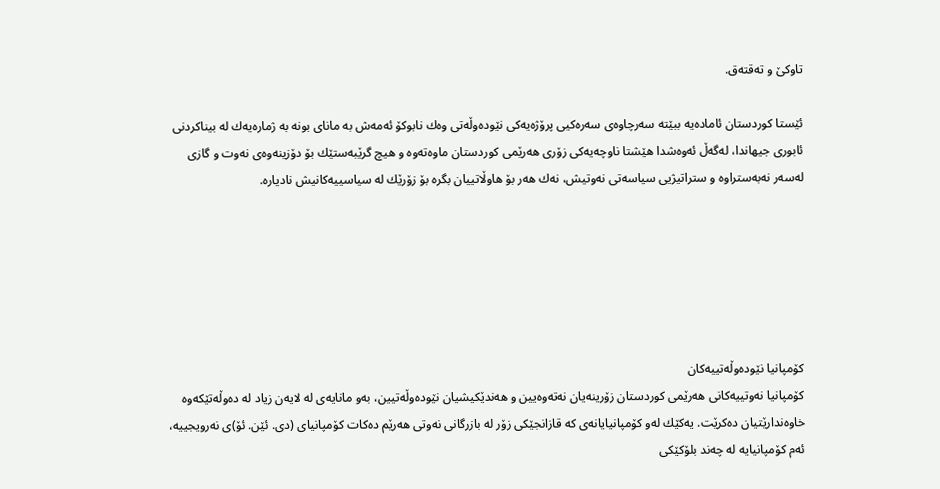تاوكێ ‌‌و ته‌قته‌ق.

ئێستا كوردستان ئاماده‌یه‌ ببێته‌ سه‌رچاوه‌ی‌ سه‌ره‌كیی‌ پرۆژه‌یه‌كی‌ نێوده‌وڵه‌تی‌ وه‌ك نابوكۆ ئه‌مه‌ش به‌ مانای‌ بونه‌ به‌ ژماره‌یه‌ك له‌ بیناكردنی‌ ئابوری‌ جیهاندا، له‌گه‌ڵ‌ ئه‌وه‌شدا هێشتا ناوچه‌یه‌كی‌ زۆری‌ هه‌رێمی‌ كوردستان ماوه‌ته‌وه‌ و هیچ گرێبه‌ستێك بۆ دۆزینه‌وه‌ی‌ نه‌وت ‌و گازی‌ له‌سه‌ر نه‌به‌ستراوه‌‌ و ستراتیژیی‌ سیاسه‌تی‌ نه‌وتیش، نه‌ك هه‌ر بۆ هاوڵاتییان بگره‌ بۆ زۆرێك له‌ سیاسییه‌كانیش نادیاره.






كۆمپانیا نێوده‌وڵه‌تییه‌كان
كۆمپانیا نه‌وتییه‌كانی‌ هه‌رێمی‌ كوردستان زۆرینه‌یان نه‌ته‌وه‌یین ‌و هه‌ندێكیشیان نێوده‌وڵه‌تیین، به‌و مانایه‌ی‌ له‌ لایه‌ن زیاد له‌ ده‌وڵه‌تێكه‌وه‌ خاوه‌ندارێتیان ده‌كرێت. یه‌كێك له‌و كۆمپانیایانه‌ی‌ كه‌ قازانجێكی‌ زۆر له‌ بازرگانی‌ نه‌وتی‌ هه‌رێم ده‌كات كۆمپانیای‌ (دی‌. ئێن. ئۆ)ی‌ نه‌رویجییه‌، ئه‌م كۆمپانیایه‌ له‌ چه‌ند بلۆكێكی‌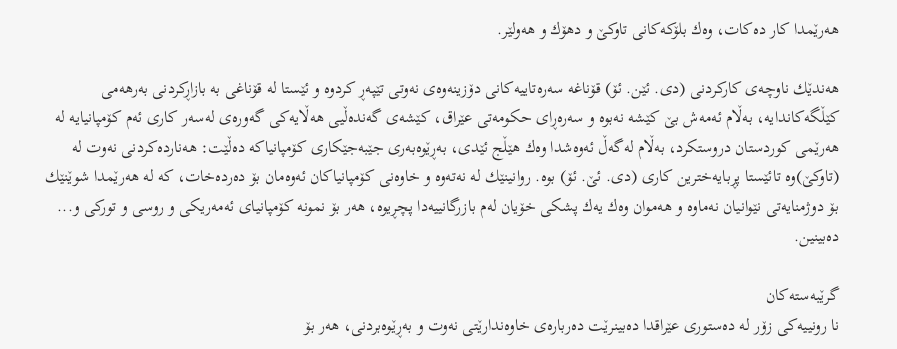هه‌رێمدا كار ده‌كات، وه‌ك بلۆكه‌كانی‌ تاوكێ‌‌ و دهۆك ‌و هه‌ولێر.

هه‌ندێك ناوچه‌ی‌ كاركردنی‌ (دی‌. ئێن. ئۆ) قۆناغه‌ سه‌ره‌تاییه‌كانی‌ دۆزینه‌وه‌ی‌ نه‌وتی‌ تێپه‌ڕ كردوه ‌و ئێستا له‌ قۆناغی‌ به‌ بازاڕكردنی‌ به‌رهه‌می‌ كێڵگه‌كاندایه‌، به‌ڵام ئه‌مه‌ش بێ‌ كێشه‌ نه‌بوه‌ و سه‌ره‌ڕای‌ حكومه‌تی‌ عێراق، كێشه‌ی‌ گه‌نده‌ڵیی‌ هه‌ڵایه‌كی‌ گه‌وره‌ی‌ له‌سه‌ر كاری‌ ئه‌م كۆمپانیایه‌ له‌ هه‌رێمی‌ كوردستان دروستكرد، به‌ڵام له‌گه‌ڵ‌ ئه‌وه‌شدا وه‌ك هێڵج ئێدی‌، به‌ڕێوه‌به‌ری‌ جێبه‌جێكاری‌ كۆمپانیاكه‌ ده‌ڵێت: هه‌نارده‌كردنی‌ نه‌وت له‌ (تاوكێ)وه‌ تائێستا پڕبایه‌خترین كاری‌ (دی‌. ئێ. ئۆ) بوه‌. روانینێك له‌ نه‌ته‌وه ‌و خاوه‌نی‌ كۆمپانیاكان ئه‌وه‌مان بۆ ده‌رده‌خات، كه‌ له‌ هه‌رێمدا شوێنێك بۆ دوژمنایه‌تی‌ نێوانیان نه‌ماوه‌ و هه‌موان وه‌ك یه‌ك پشكی‌ خۆیان له‌م بازرگانییه‌دا پچڕیوه‌، هه‌ر بۆ نمونه‌ كۆمپانیای‌ ئه‌مه‌ریكی‌‌ و روسی ‌‌و توركی‌‌ و... ده‌بینین.

گرێبه‌سته‌كان
نا رونییه‌كی‌ زۆر له‌ ده‌ستوری‌ عێراقدا ده‌بینرێت ده‌رباره‌ی‌ خاوه‌ندارێتی‌ نه‌وت‌ و به‌ڕێوه‌بردنی‌، هه‌ر بۆ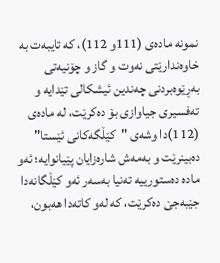نمونه‌ ماده‌ی‌ (111و 112)، كه‌ تایبه‌ت به‌ خاوه‌ندارێتی‌ نه‌وت‌ و گاز و چۆنیه‌تی‌ به‌ڕێوه‌بردنی‌ چه‌ندین ئیشكالی‌ تێدایه ‌و ته‌فسیری‌ جیاوازی‌ بۆ ده‌كرێت، له‌ ماده‌ی‌ (112)دا وشه‌ی‌ "كێڵگه‌كانی‌ ئێستا" ده‌بینرێت ‌و به‌مه‌ش شاره‌زایان پێیانوایه‌؛ ئه‌و ماده‌ ده‌ستورییه‌ ته‌نیا به‌سه‌ر ئه‌و كێڵگانه‌دا جێبه‌جێ ده‌كرێت، كه‌ له‌و كاته‌دا هه‌بون،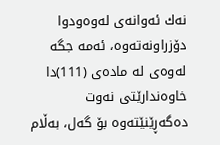نه‌ك ئه‌وانه‌ی‌ له‌وه‌ودوا دۆزراونه‌ته‌وه‌، ئه‌مه‌ جگه‌ له‌وه‌ی‌ له‌ ماده‌ی‌ (111)دا خاوه‌ندارێتی‌ نه‌وت ده‌گه‌ڕێنێته‌وه‌ بۆ گه‌ل، به‌ڵام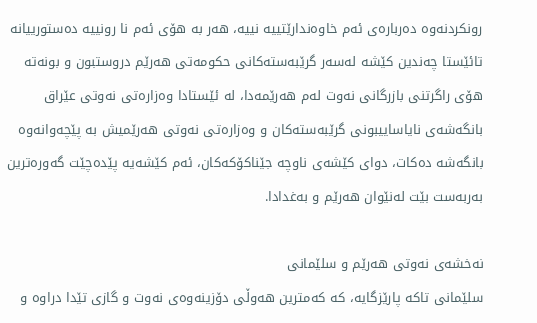رونكردنه‌وه‌ ده‌رباره‌ی‌ ئه‌م خاوه‌ندارێتییه‌ نییه‌، هه‌ر به‌ هۆی‌ ئه‌م نا رونییه‌ ده‌ستورییانه‌ تائێستا چه‌ندین كێشه‌ له‌سه‌ر گرێبه‌سته‌كانی‌ حكومه‌تی‌ هه‌رێم دروستبون‌ و بونه‌ته‌ هۆی‌ راگرتنی‌ بازرگانی‌ نه‌وت له‌م هه‌رێمه‌دا، له‌ ئێستادا وه‌زاره‌تی‌ نه‌وتی‌ عێراق بانگه‌شه‌ی‌ نایاساییبونی‌ گرێبه‌سته‌كان ‌و وه‌زاره‌تی‌ نه‌وتی‌ هه‌رێمیش به‌ پێچه‌وانه‌وه‌ بانگه‌شه‌ ده‌كات، دوای‌ كێشه‌ی‌ ناوچه ‌جێناكۆكه‌كان، ئه‌م كێشه‌یه‌ پێده‌چێت گه‌وره‌ترین به‌ربه‌ست بێت له‌نێوان هه‌رێم‌ و به‌غدادا.

نه‌خشه‌ی‌ نه‌وتی‌ هه‌رێم ‌و سلێمانی‌
سلێمانی‌ تاكه‌ پارێزگایه‌، كه‌ كه‌مترین هه‌وڵی‌ دۆزینه‌وه‌ی‌ نه‌وت ‌و گازی‌ تێدا دراوه‌ و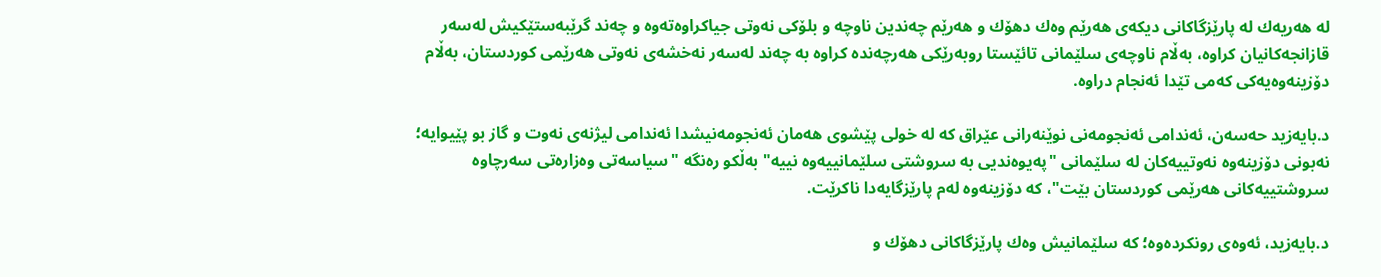له‌ هه‌ریه‌ك له‌ پارێزگاكانی‌ دیكه‌ی‌ هه‌رێم وه‌ك دهۆك ‌و هه‌رێم چه‌ندین ناوچه ‌‌و بلۆكی‌ نه‌وتی‌ جیاكراوه‌ته‌وه‌ و چه‌ند گرێبه‌ستێكیش له‌سه‌ر قازانجه‌كانیان كراوه‌، به‌ڵام ناوچه‌ی‌ سلێمانی‌ تائێستا روبه‌رێكی‌ هه‌رچه‌نده‌ كراوه‌ به‌ چه‌ند له‌سه‌ر نه‌خشه‌ی‌ نه‌وتی‌ هه‌رێمی‌ كوردستان، به‌ڵام دۆزینه‌وه‌یه‌كی‌ كه‌می‌ تێدا ئه‌نجام دراوه‌.

د.بایه‌زید حه‌سه‌ن، ئه‌ندامی‌ ئه‌نجومه‌نی‌ نوێنه‌رانی‌ عێراق كه‌ له‌ خولی‌ پێشوی‌ هه‌مان ئه‌نجومه‌نیشدا ئه‌ندامی‌ لیژنه‌ی‌ نه‌وت ‌و گاز بو پێیوایه‌؛ نه‌بونی‌ دۆزینه‌وه‌ نه‌وتییه‌كان له‌ سلێمانی‌ "په‌یوه‌ندیی‌ به‌ سروشتی‌ سلێمانییه‌وه‌ نییه‌" به‌ڵكو ره‌نگه‌ "سیاسه‌تی‌ وه‌زاره‌تی‌ سه‌رچاوه‌ سروشتییه‌كانی‌ هه‌رێمی‌ كوردستان بێت"، كه‌ دۆزینه‌وه‌ له‌م پارێزگایه‌دا ناكرێت.

د.بایه‌زید، ئه‌وه‌ی‌ رونكرده‌وه‌؛ كه‌ سلێمانیش وه‌ك پارێزگاكانی‌ دهۆك ‌و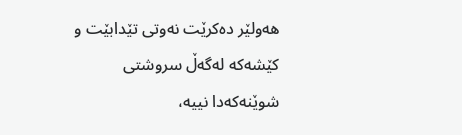هه‌ولێر ده‌كرێت نه‌وتی‌ تێدابێت ‌و كێشه‌كه‌ له‌گه‌ڵ‌ سروشتی‌ شوێنه‌كه‌دا نییه‌،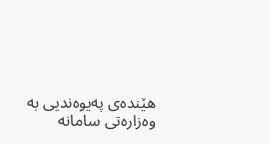هێنده‌ی‌ په‌یوه‌ندیی‌ به‌ وه‌زاره‌تی‌ سامانه‌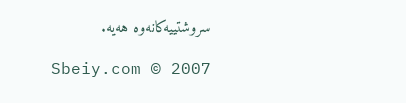سروشتییه‌كانه‌وه‌ هه‌یه‌.

Sbeiy.com © 2007